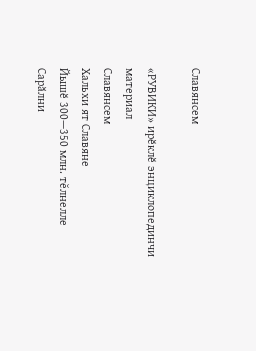Славянсем

«РУВИКИ» ирӗклӗ энциклопединчи материал
Славянсем
Хальхи ят Славяне
Йышӗ 300—350 млн. тĕлнелле
Сарӑлни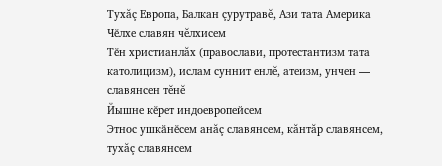Тухăç Европа, Балкан çурутравĕ, Ази тата Америка
Чӗлхе славян чĕлхисем
Тӗн христианлăх (православи, протестантизм тата католицизм), ислам суннит енлĕ, атеизм, унчен — славянсен тĕнĕ
Йышне кӗрет индоевропейсем
Этнос ушкӑнӗсем анăç славянсем, кăнтăр славянсем, тухăç славянсем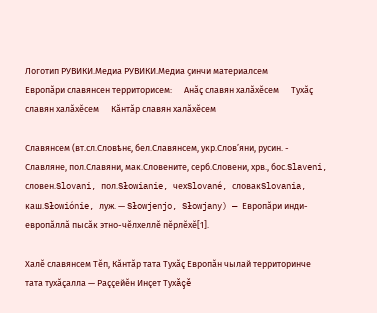Логотип РУВИКИ.Медиа РУВИКИ.Медиа ҫинчи материалсем
Европăри славянсен территорисем:      Анăç славян халăхĕсем      Тухăç славян халăхĕсем      Кăнтăр славян халăхĕсем

Славянсем (вт.сл.Словѣнє, бел.Славянсем, укр.Слов’яни, русин. - Славляне, пол.Славяни, мак.Словените, серб.Словени, хрв., бос.Slaveni, словен.Slovani, пол.Słowianie, чехSlované, словакSlovania, каш.Słowiónie, луж. — Słowjenjo, Słowjany) — Европăри инди-европăллă пысăк этно-чĕлхеллĕ пĕрлĕхĕ[1].

Халĕ славянсем Тĕп, Кăнтăр тата Тухăç Европăн чылай территоринче тата тухăçалла — Раççейĕн Инçет Тухăçĕ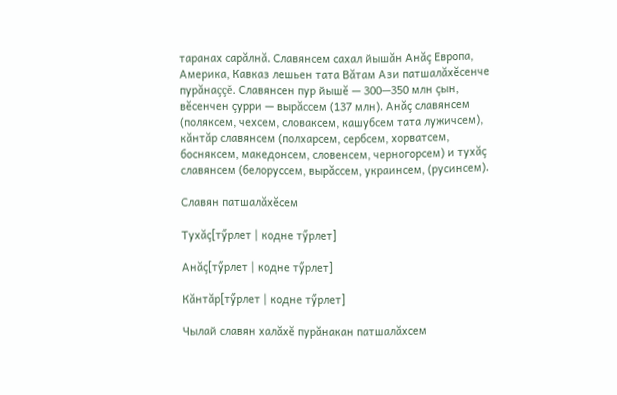таранах сарăлнă. Славянсем сахал йышăн Анăç Европа, Америка, Кавказ лешьен тата Вăтам Ази патшалăхĕсенче пурăнаççĕ. Славянсен пур йышĕ — 300—350 млн çын, вĕсенчен çурри — вырăссем (137 млн). Анăç славянсем (поляксем, чехсем, словаксем, кашубсем тата лужичсем), кăнтăр славянсем (полхарсем, сербсем, хорватсем, босняксем, македонсем, словенсем, черногорсем) и тухăç славянсем (белоруссем, вырăссем, украинсем, (русинсем).

Славян патшалăхĕсем

Тухăç[тӳрлет | кодне тӳрлет]

Анăç[тӳрлет | кодне тӳрлет]

Кăнтăр[тӳрлет | кодне тӳрлет]

Чылай славян халăхĕ пурăнакан патшалăхсем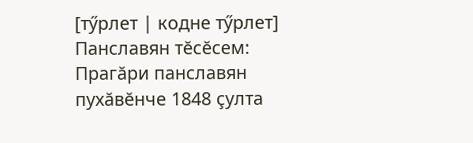[тӳрлет | кодне тӳрлет]
Панславян тĕсĕсем: Прагăри панславян пухăвĕнче 1848 çулта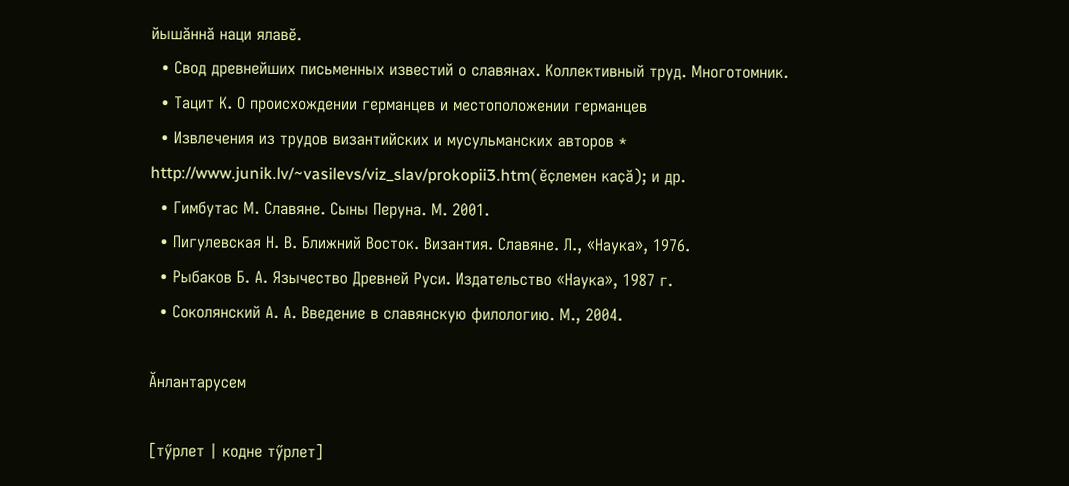йышăннă наци ялавĕ.
  • Свод древнейших письменных известий о славянах. Коллективный труд. Многотомник.
  • Тацит К. О происхождении германцев и местоположении германцев
  • Извлечения из трудов византийских и мусульманских авторов * http://www.junik.lv/~vasilevs/viz_slav/prokopii3.htm( ӗҫлемен каҫӑ); и др.
  • Гимбутас М. Славяне. Сыны Перуна. М. 2001.
  • Пигулевская Н. В. Ближний Восток. Византия. Славяне. Л., «Наука», 1976.
  • Рыбаков Б. А. Язычество Древней Руси. Издательство «Наука», 1987 г.
  • Соколянский А. А. Введение в славянскую филологию. М., 2004.

Ӑнлантарусем

[тӳрлет | кодне тӳрлет]